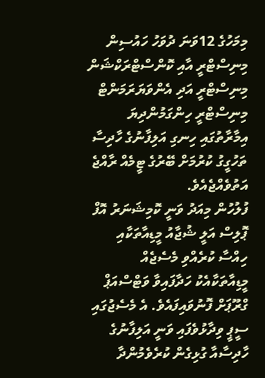މިމަހުގެ 12ވަނަ ދުވަހު ހައުސިން މިނިސްޓްރީ އާއި ކޮންސްޓްރަކްޝަން މިނިސްޓްރީ އަދި އެންވަޔަރަމަންޓް މިނިސްޓްރީ ހިންގަމުންދިޔަ އިމާރާތުގައި ހިނގި އަލިފާނުގެ ހާދިސާ ތަހުގީގު ކުރުމަށް ބޭރުގެ ޓީމެއް ރާއްޖެ އަތުވެއްޖެއެވެ.
ފުލުހުން މިއަދު ވަނީ ކޮމިޝަނަރު އޮފް ޕޮލިސް އަލީ ޝުޖާއު މީޑިއާތަކާއި ހިއްސާ ކުރެއްވި މެސެޖެއް މީޑިއާތަކާއެކު ހަދާފައިވާ ވަޓްސްއަޕް ގްރޫޕަށް ފޮނުވައިފައެވެ. އެ މެސެޖުގައި ސީޕީ ވިދާޅުވެފައި ވަނީ އަލިފާނުގެ ހާދިސާއާ ގުޅިގެން ކުރެވެމުންދާ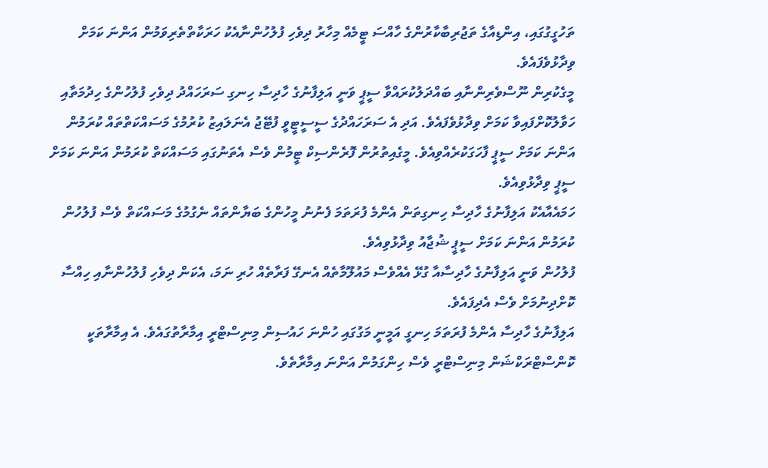ތަހުގީގުގައި، އިންޑިއާގެ ތަޖުރިބާކާރުންގެ ހާއްސަ ޓީމެއް މިހާރު ދިވެހި ފުލުހުންނާއެކު ހަރަކާތްތެރިވަމުން އަންނަ ކަމަށް ވިދާޅުވެފައެވެ.
މީގެކުރިން ނޫސްވެރިންނާއި ބައްދަލުކުރައްވާ ސީޕީ ވަނީ އަލިފާނުގެ ހާދިސާ ހިނގި ސަރަހައްދު ދިވެހި ފުލުހުންގެ ހިދުމަތާއި ހަވާލުކޮށްފައިވާ ކަމަށް ވިދާޅުވެފައެވެ. އަދި އެ ސަރަހައްދުގެ ސީސީޓީވީ ފުޓޭޖު އެނަލައިޒު ކުރުމުގެ މަސައްކަތްތައް ކުރަމުން އަންނަ ކަމަށް ސީޕީ ފާހަގަކުރެއްވިއެވެ. މީގެއިތުރުން ފޮރެންސިކް ޓީމުން ވެސް އެތަނުގައި މަސައްކަތް ކުރަމުން އަންނަ ކަމަށް ސީޕީ ވިދާޅުވިއެވެ.
ހަމައެއާއެކު އަލިފާނުގެ ހާދިސާ ހިނގިތަން އެންމެ ފުރަތަމަ ފެނުނު މީހުންގެ ބަޔާންތައް ނެގުމުގެ މަސައްކަތް ވެސް ފުލުހުން ކުރަމުން އަންނަ ކަމަށް ސީޕީ ޝުޖާއު ވިދާޅުވިއެވެ.
ފުލުހުން ވަނީ އަލިފާނުގެ ހާދިސާއާ ގުޅޭ އެއްވެސް މައުލޫމާތެއް އެނގޭ ފަރާތެއް ހުރި ނަމަ، އެކަން ދިވެހި ފުލުހުންނާއި ހިއްސާ ކޮށްދިނުމަށް ވެސް އެދިފައެވެ.
އަލިފާނުގެ ހާދިސާ އެންމެ ފުރަތަމަ ހިނގީ އަމީނީ މަގުގައި ހުންނަ ހައުސިން މިނިސްޓްރީ އިމާރާތުގައެވެ. އެ އިމާރާތަކީ ކޮންސްޓްރަކްޝަން މިނިސްޓްރީ ވެސް ހިންގަމުން އަންނަ އިމާރާތެވެ.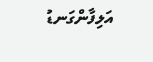އަލިފާންގަނޑު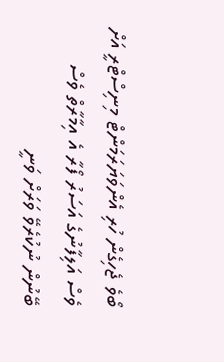ބޯވެ ޖެހިގެން ހުރި އެންވަޔަރަމަންޓް މިނިސްޓްރީ އަށް ވެސް އަލިފާނުގެ އަސަރު ފޯރާ އެ އިމާރާތް ވެސް ބޭނުން ނުކުރެވޭ ވަރަށް ވަނީ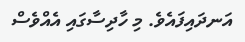އަނދައިފައެވެ. މި ހާދިސާގައި އެއްވެސް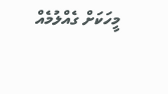މީހަކަށް ގެއްލުމެއް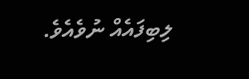ލިބިފައެއް ނުވެއެވެ.